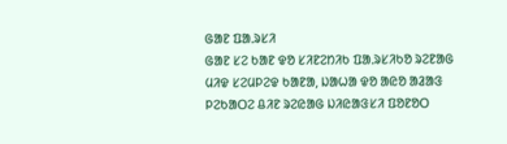ᱜᱟᱱ ᱯᱟᱹᱨᱥᱤ
ᱜᱟᱱ ᱥᱮ ᱠᱟᱱ ᱫᱚ ᱥᱤᱱᱮᱴᱤᱠ ᱯᱟᱹᱨᱥᱤᱠᱚ ᱨᱮᱱᱟᱜ ᱢᱤᱫ ᱥᱮᱢᱞᱮᱫ ᱠᱟᱱᱟ, ᱡᱟᱦᱟ ᱫᱚ ᱟᱭᱚ ᱟᱲᱟᱝ ᱞᱮᱠᱟᱛᱮ ᱪᱤᱱ ᱨᱮᱭᱟᱜ ᱡᱤᱭᱟᱝᱥᱤ ᱯᱚᱱᱚᱛ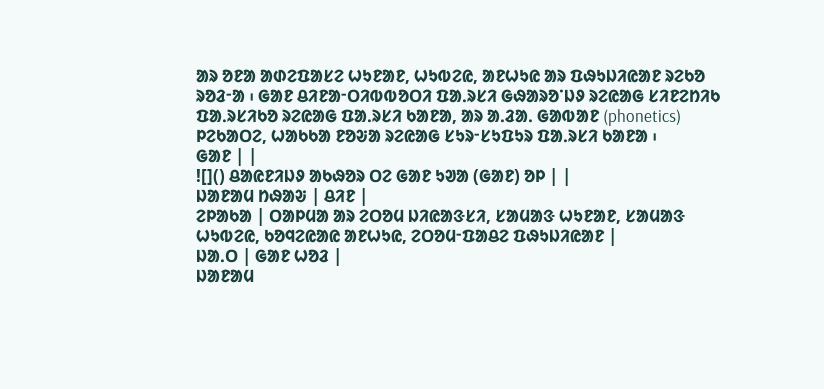ᱟᱨ ᱚᱱᱟ ᱟᱰᱮᱯᱟᱥᱮ ᱦᱩᱱᱟᱱ, ᱦᱩᱵᱮᱭ, ᱟᱱᱦᱩᱭ ᱟᱨ ᱯᱷᱩᱡᱤᱭᱟᱱ ᱨᱮᱠᱚ ᱨᱚᱲᱼᱟ ᱾ ᱜᱟᱱ ᱪᱤᱱᱟᱼᱛᱤᱵᱵᱚᱛᱤ ᱯᱟᱹᱨᱥᱤ ᱜᱷᱟᱨᱚᱸᱡᱽ ᱨᱮᱭᱟᱜ ᱥᱤᱱᱮᱴᱤᱠ ᱯᱟᱹᱨᱥᱤᱠᱚ ᱨᱮᱭᱟᱜ ᱯᱟᱹᱨᱥᱤ ᱠᱟᱱᱟ, ᱟᱨ ᱟᱹᱲᱟᱹ ᱜᱟᱵᱟᱱ (phonetics) ᱞᱮᱠᱟᱛᱮ, ᱦᱟᱠᱠᱟ ᱱᱚᱶᱟ ᱨᱮᱭᱟᱜ ᱥᱩᱨᱼᱥᱩᱯᱩᱨ ᱯᱟᱹᱨᱥᱤ ᱠᱟᱱᱟ ᱾
ᱜᱟᱱ | |
![]() ᱪᱟᱭᱱᱤᱡᱽ ᱟᱠᱷᱚᱨ ᱛᱮ ᱜᱟᱱ ᱩᱣᱟ (ᱜᱟᱱ) ᱚᱞ | |
ᱡᱟᱱᱟᱢ ᱴᱷᱟᱶ | ᱪᱤᱱ |
ᱮᱞᱟᱠᱟ | ᱛᱟᱞᱢᱟ ᱟᱨ ᱮᱛᱚᱢ ᱡᱤᱭᱟᱝᱥᱤ, ᱥᱟᱢᱟᱝ ᱦᱩᱱᱟᱱ, ᱥᱟᱢᱟᱝ ᱦᱩᱵᱮᱭ, ᱠᱚᱧᱮᱭᱟᱭ ᱟᱱᱦᱩᱭ, ᱮᱛᱚᱢᱼᱯᱟᱪᱮ ᱯᱷᱩᱡᱤᱭᱟᱱ |
ᱡᱟᱹᱛ | ᱜᱟᱱ ᱦᱚᱲ |
ᱡᱟᱱᱟᱢ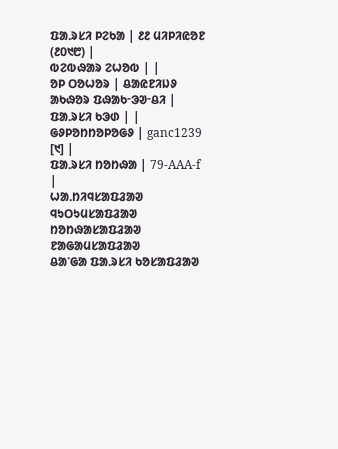ᱯᱟᱹᱨᱥᱤ ᱞᱮᱠᱟ | ᱒᱒ ᱢᱤᱞᱤᱭᱚᱱ (᱒᱐᱑᱘) |
ᱵᱮᱵᱷᱟᱨ ᱮᱦᱚᱵ | |
ᱚᱞ ᱛᱚᱦᱚᱨ | ᱪᱟᱭᱱᱤᱡᱽ ᱟᱠᱷᱚᱨ ᱯᱷᱟᱠᱼᱳᱣᱼᱪᱤ |
ᱯᱟᱹᱨᱥᱤ ᱠᱳᱰ | |
ᱜᱽᱞᱚᱴᱴᱚᱞᱚᱜᱽ | ganc1239 [᱑] |
ᱯᱟᱹᱨᱥᱤ ᱴᱚᱴᱷᱟ | 79-AAA-f |
ᱦᱟᱹᱴᱤᱧᱥᱟᱯᱲᱟᱣ
ᱧᱩᱛᱩᱢᱥᱟᱯᱲᱟᱣ
ᱴᱚᱴᱷᱟᱥᱟᱯᱲᱟᱣ
ᱱᱟᱜᱟᱢᱥᱟᱯᱲᱟᱣ
ᱪᱟᱸᱜᱟ ᱯᱟᱹᱨᱥᱤ ᱠᱚᱥᱟᱯᱲᱟᱣ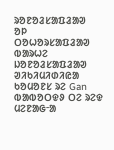ᱨᱚᱱᱚᱲᱥᱟᱯᱲᱟᱣ
ᱚᱞ ᱛᱚᱦᱚᱨᱥᱟᱯᱲᱟᱣ
ᱵᱟᱨᱦᱮ ᱡᱚᱱᱚᱲᱥᱟᱯᱲᱟᱣ
ᱣᱤᱠᱤᱢᱤᱰᱤᱭᱟ ᱠᱚᱢᱚᱱᱥ ᱨᱮ Gan ᱵᱟᱵᱚᱛᱫᱽ ᱛᱮ ᱨᱮᱫ ᱢᱮᱱᱟᱜᱼᱟ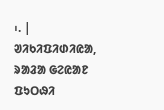᱾. |
ᱣᱤᱠᱤᱯᱤᱰᱤᱭᱟ, ᱨᱟᱲᱟ ᱜᱮᱭᱟᱱ ᱯᱩᱛᱷᱤ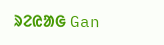ᱨᱮᱭᱟᱜ Gan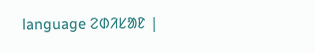language ᱮᱰᱤᱥᱟᱱ |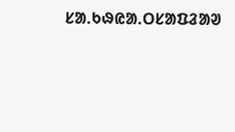ᱥᱟᱹᱠᱷᱭᱟᱹᱛᱥᱟᱯᱲᱟᱣ